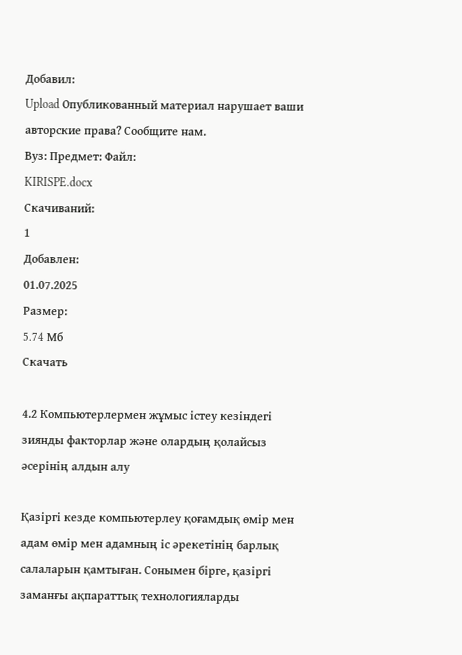Добавил:
Upload Опубликованный материал нарушает ваши авторские права? Сообщите нам.
Вуз: Предмет: Файл:
KIRISPE.docx
Скачиваний:
1
Добавлен:
01.07.2025
Размер:
5.74 Mб
Скачать

4.2 Компьютерлермен жұмыс істеу кезіндегі зиянды факторлар және олардың қолайсыз әсерінің алдын алу

Қазіргі кезде компьютерлеу қоғамдық өмір мен адам өмір мен адамның іс әрекетінің барлық салаларын қамтыған. Сонымен бірге, қазіргі заманғы ақпараттық технологияларды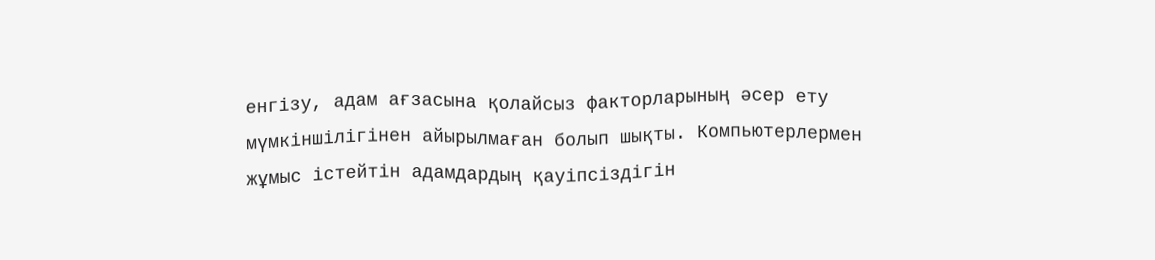енгізу, адам ағзасына қолайсыз факторларының әсер ету мүмкіншілігінен айырылмаған болып шықты. Компьютерлермен жұмыс істейтін адамдардың қауіпсіздігін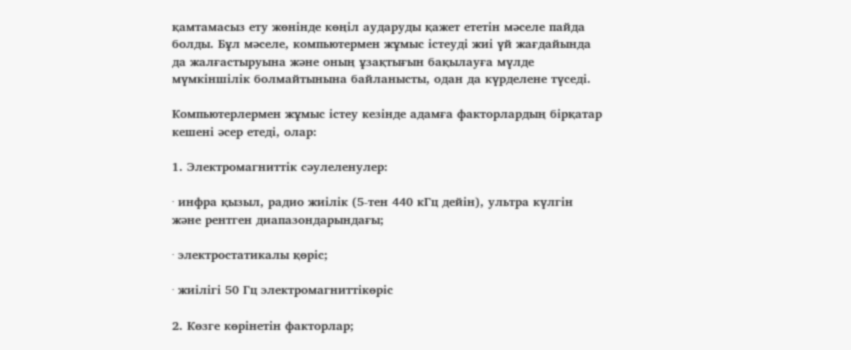қамтамасыз ету жөнінде көңіл аударуды қажет ететін мәселе пайда болды. Бұл мәселе, компьютермен жұмыс істеуді жиі үй жағдайында да жалғастыруына және оның ұзақтығын бақылауға мүлде мүмкіншілік болмайтынына байланысты, одан да күрделене түседі.

Компьютерлермен жұмыс істеу кезінде адамға факторлардың бірқатар кешені әсер етеді, олар:

1. Электромагниттік сәулеленулер:

· инфра қызыл, радио жиілік (5-тен 440 кГц дейін), ультра күлгін және рентген диапазондарындағы;

· электростатикалы қөріс;

· жиілігі 50 Гц электромагниттікөріс

2. Көзге көрінетін факторлар;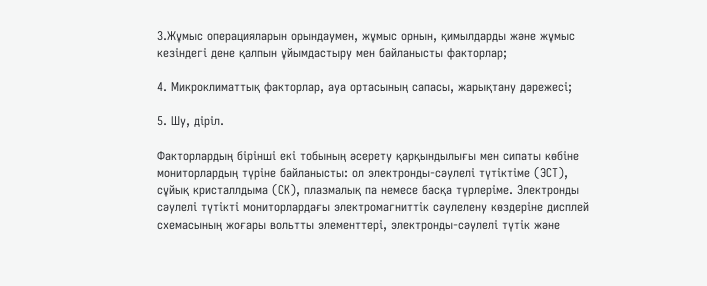3.Жұмыс операцияларын орындаумен, жұмыс орнын, қимылдарды және жұмыс кезіндегі дене қалпын ұйымдастыру мен байланысты факторлар;

4. Микроклиматтық факторлар, ауа ортасының сапасы, жарықтану дәрежесі;

5. Шу, діріл.

Факторлардың бірінші екі тобының әсерету қарқындылығы мен сипаты көбіне мониторлардың түріне байланысты: ол электронды-сәулелі түтіктіме (ЭСТ), сұйық кристаллдыма (СК), плазмалық па немесе басқа түрлеріме. Электронды сәулелі түтікті мониторлардағы электромагниттік сәулелену көздеріне дисплей схемасының жоғары вольтты элементтері, электронды-сәулелі түтік және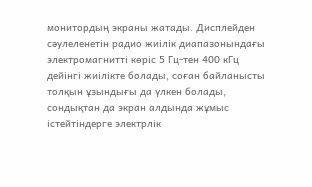монитордың экраны жатады. Дисплейден сәулеленетін радио жиілік диапазонындағы электромагнитті көріс 5 Гц-тен 400 кГц дейінгі жиілікте болады, соған байланысты толқын ұзындығы да үлкен болады, сондықтан да экран алдында жұмыс істейтіндерге электрлік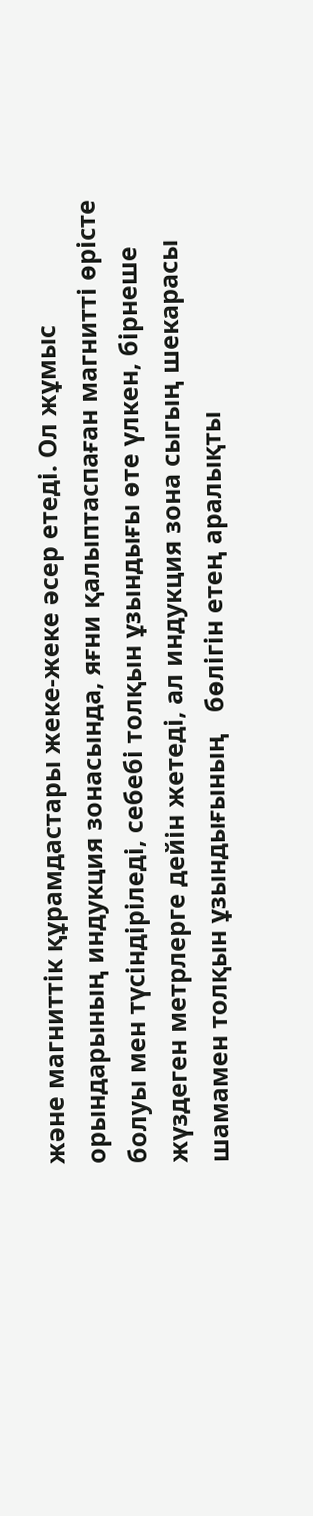және магниттік құрамдастары жеке-жеке әсер етеді. Ол жұмыс орындарының индукция зонасында, яғни қалыптаспаған магнитті өрісте болуы мен түсіндіріледі, себебі толқын ұзындығы өте үлкен, бірнеше жүздеген метрлерге дейін жетеді, ал индукция зона сыгың шекарасы шамамен толқын ұзындығының   бөлігін етең аралықты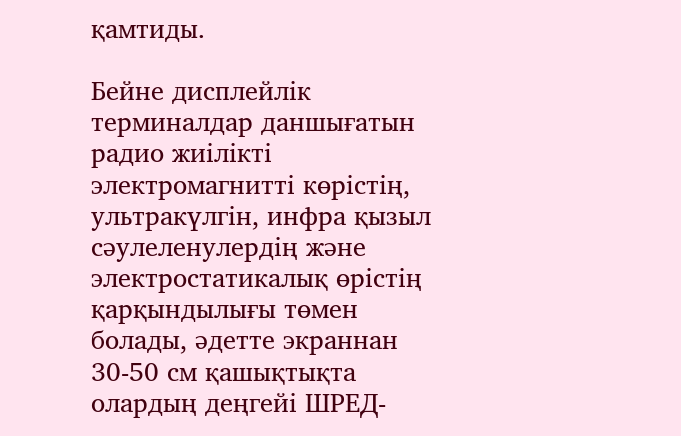қамтиды.

Бейне дисплейлік терминалдар даншығатын радио жиілікті электромагнитті көрістің, ультракүлгін, инфра қызыл сәулеленулердің және электростатикалық өрістің қарқындылығы төмен болады, әдетте экраннан 30-50 см қашықтықта олардың деңгейі ШРЕД-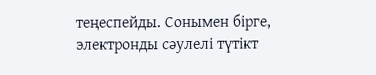теңеспейды. Сонымен бірге, электронды сәулелі түтікт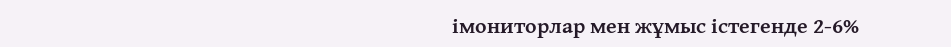імониторлар мен жұмыс істегенде 2-6%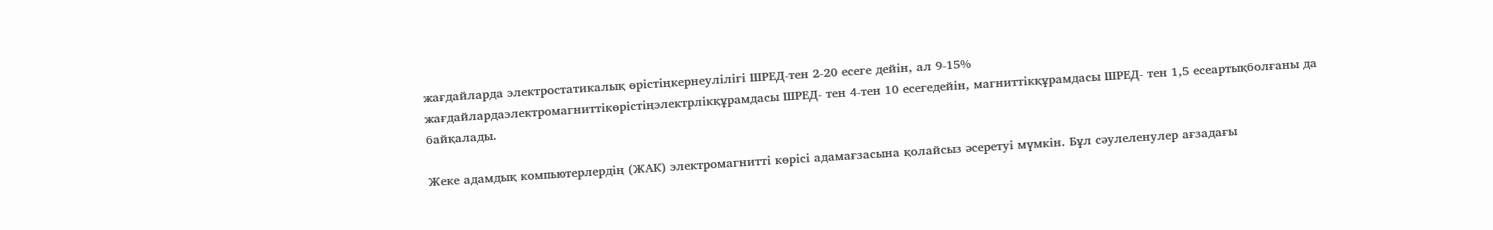жағдайларда электростатикалық өрістіңкернеулілігі ШРЕД-тен 2-20 есеге дейін, ал 9-15% жағдайлардаэлектромагниттікөрістіңэлектрлікқұрамдасы ШРЕД- тен 4-тен 10 есегедейін, магниттікқұрамдасы ШРЕД- тен 1,5 есеартықболғаны да байқалады.

Жеке адамдық компьютерлердің (ЖАК) электромагнитті көрісі адамағзасына қолайсыз әсеретуі мүмкін. Бұл сәулеленулер ағзадағы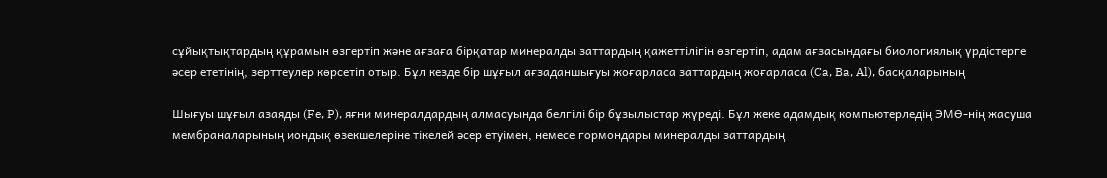сұйықтықтардың құрамын өзгертіп және ағзаға бірқатар минералды заттардың қажеттілігін өзгертіп, адам ағзасындағы биологиялық үрдістерге әсер ететінің, зерттеулер көрсетіп отыр. Бұл кезде бір шұғыл ағзаданшығуы жоғарласа заттардың жоғарласа (Ca, Ba, Al), басқаларының

Шығуы шұғыл азаяды (Fe, P), яғни минералдардың алмасуында белгілі бір бұзылыстар жүреді. Бұл жеке адамдық компьютерледің ЭМӨ-нің жасуша мембраналарының иондық өзекшелеріне тікелей әсер етуімен, немесе гормондары минералды заттардың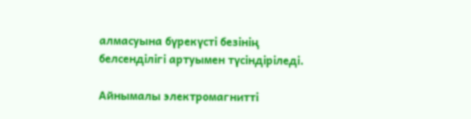алмасуына бүрекүсті безінің белсенділігі артуымен түсіндіріледі.

Айнымалы электромагнитті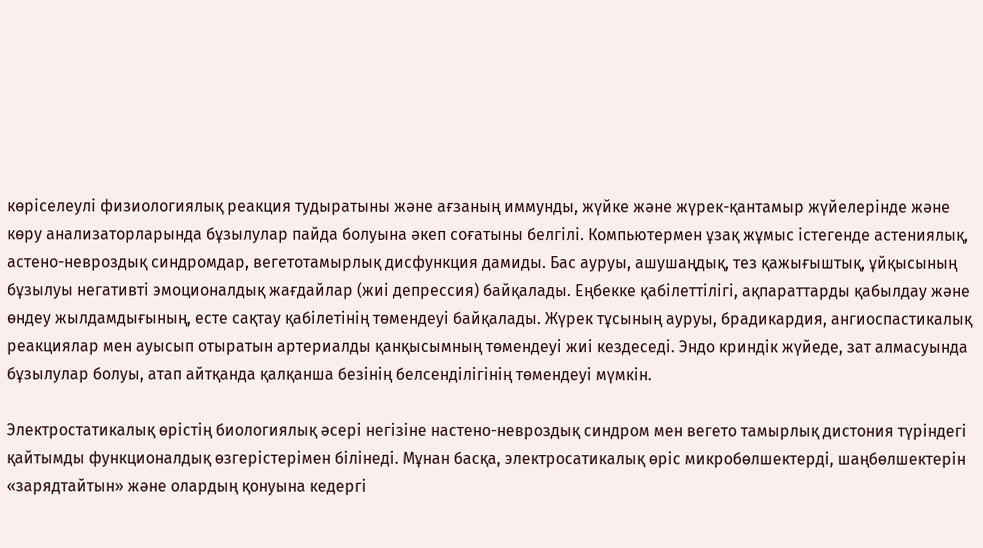көріселеулі физиологиялық реакция тудыратыны және ағзаның иммунды, жүйке және жүрек-қантамыр жүйелерінде және көру анализаторларында бұзылулар пайда болуына әкеп соғатыны белгілі. Компьютермен ұзақ жұмыс істегенде астениялық, астено-невроздық синдромдар, вегетотамырлық дисфункция дамиды. Бас ауруы, ашушаңдық, тез қажығыштық, ұйқысының бұзылуы негативті эмоционалдық жағдайлар (жиі депрессия) байқалады. Еңбекке қабілеттілігі, ақпараттарды қабылдау және өндеу жылдамдығының, есте сақтау қабілетінің төмендеуі байқалады. Жүрек тұсының ауруы, брадикардия, ангиоспастикалық реакциялар мен ауысып отыратын артериалды қанқысымның төмендеуі жиі кездеседі. Эндо криндік жүйеде, зат алмасуында бұзылулар болуы, атап айтқанда қалқанша безінің белсенділігінің төмендеуі мүмкін.

Электростатикалық өрістің биологиялық әсері негізіне настено-невроздық синдром мен вегето тамырлық дистония түріндегі қайтымды функционалдық өзгерістерімен білінеді. Мұнан басқа, электросатикалық өріс микробөлшектерді, шаңбөлшектерін «зарядтайтын» және олардың қонуына кедергі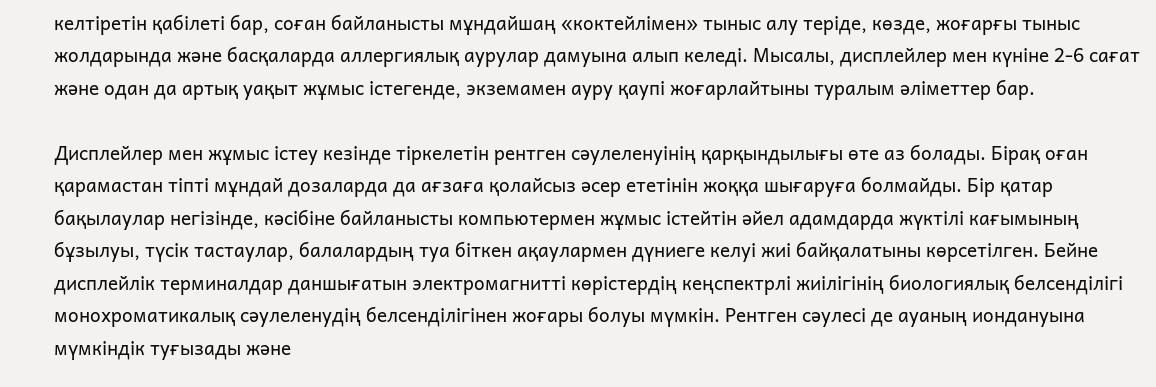келтіретін қабілеті бар, соған байланысты мұндайшаң «коктейлімен» тыныс алу теріде, көзде, жоғарғы тыныс жолдарында және басқаларда аллергиялық аурулар дамуына алып келеді. Мысалы, дисплейлер мен күніне 2-6 сағат және одан да артық уақыт жұмыс істегенде, экземамен ауру қаупі жоғарлайтыны туралым әліметтер бар.

Дисплейлер мен жұмыс істеу кезінде тіркелетін рентген сәулеленуінің қарқындылығы өте аз болады. Бірақ оған қарамастан тіпті мұндай дозаларда да ағзаға қолайсыз әсер ететінін жоққа шығаруға болмайды. Бір қатар бақылаулар негізінде, кәсібіне байланысты компьютермен жұмыс істейтін әйел адамдарда жүктілі кағымының бұзылуы, түсік тастаулар, балалардың туа біткен ақаулармен дүниеге келуі жиі байқалатыны көрсетілген. Бейне дисплейлік терминалдар даншығатын электромагнитті көрістердің кеңспектрлі жиілігінің биологиялық белсенділігі монохроматикалық сәулеленудің белсенділігінен жоғары болуы мүмкін. Рентген сәулесі де ауаның иондануына мүмкіндік туғызады және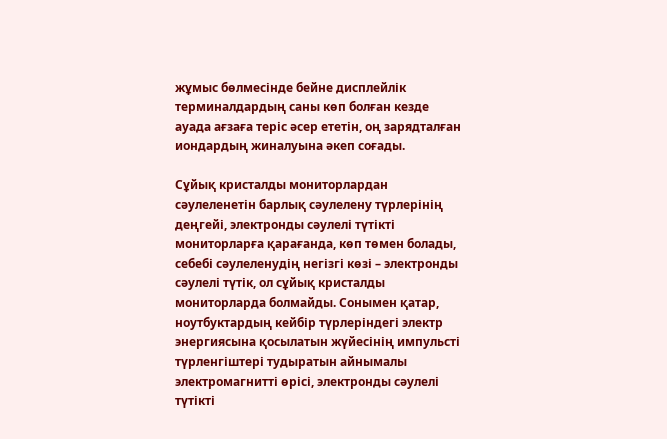жұмыс бөлмесінде бейне дисплейлік терминалдардың саны көп болған кезде ауада ағзаға теріс әсер ететін, оң зарядталған иондардың жиналуына әкеп соғады.

Сұйық кристалды мониторлардан сәулеленетін барлық сәулелену түрлерінің деңгейі, электронды сәулелі түтікті мониторларға қарағанда, көп төмен болады, себебі сәулеленудің негізгі көзі – электронды сәулелі түтік, ол сұйық кристалды мониторларда болмайды. Сонымен қатар, ноутбуктардың кейбір түрлеріндегі электр энергиясына қосылатын жүйесінің импульсті түрленгіштері тудыратын айнымалы электромагнитті өрісі, электронды сәулелі түтікті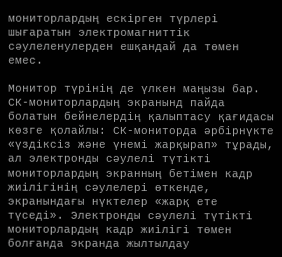мониторлардың ескірген түрлері шығаратын электромагниттік сәулеленулерден ешқандай да төмен емес.

Монитор түрінің де үлкен маңызы бар. СК-мониторлардың экранынд пайда болатын бейнелердің қалыптасу қағидасы көзге қолайлы: СК-мониторда әрбірнүкте «үздіксіз және үнемі жарқырап» тұрады, ал электронды сәулелі түтікті мониторлардың экранның бетімен кадр жиілігінің сәулелері өткенде, экранындағы нүктелер «жарқ ете түседі». Электронды сәулелі түтікті мониторлардың кадр жиілігі төмен болғанда экранда жылтылдау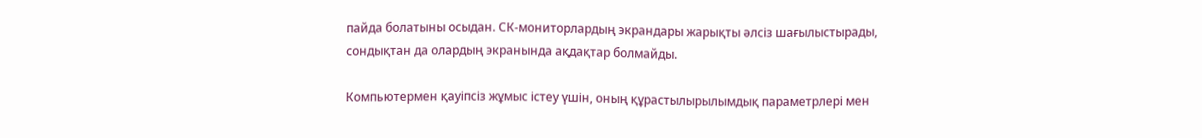пайда болатыны осыдан. СК-мониторлардың экрандары жарықты әлсіз шағылыстырады, сондықтан да олардың экранында ақдақтар болмайды.

Компьютермен қауіпсіз жұмыс істеу үшін, оның құрастылырылымдық параметрлері мен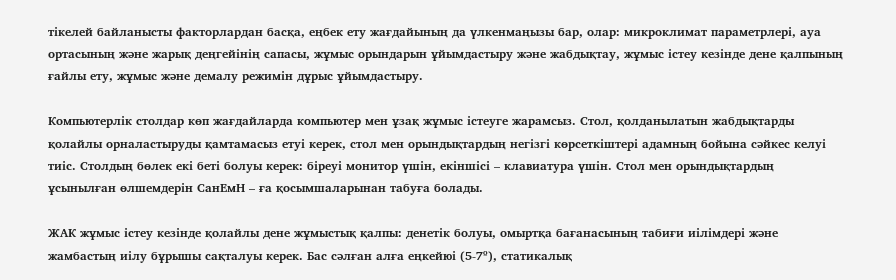тікелей байланысты факторлардан басқа, еңбек ету жағдайының да үлкенмаңызы бар, олар: микроклимат параметрлері, ауа ортасының және жарық деңгейінің сапасы, жұмыс орындарын ұйымдастыру және жабдықтау, жұмыс істеу кезінде дене қалпының ғайлы ету, жұмыс және демалу режимін дұрыс ұйымдастыру.

Компьютерлік столдар көп жағдайларда компьютер мен ұзақ жұмыс істеуге жарамсыз. Стол, қолданылатын жабдықтарды қолайлы орналастыруды қамтамасыз етуі керек, стол мен орындықтардың негізгі көрсеткіштері адамның бойына сәйкес келуі тиіс. Столдың бөлек екі беті болуы керек: біреуі монитор үшін, екіншісі – клавиатура үшін. Стол мен орындықтардың ұсынылған өлшемдерін СанЕмН – ға қосымшаларынан табуға болады.

ЖАК жұмыс істеу кезінде қолайлы дене жұмыстық қалпы: денетік болуы, омыртқа бағанасының табиғи иілімдері және жамбастың иілу бұрышы сақталуы керек. Бас сәлған алға еңкейюі (5-7º), статикалық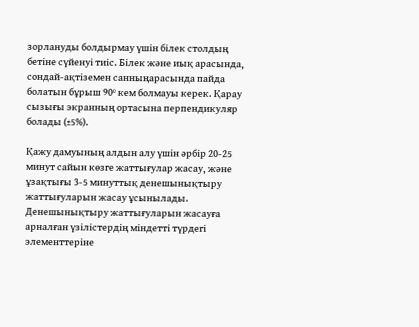зорлануды болдырмау үшін білек столдың бетіне сүйенуі тиіс. Білек және иық арасында, сондай-ақтіземен санныңарасында пайда болатын бұрыш 90º кем болмауы керек. Қарау сызығы экранның ортасына перпендикуляр болады (±5%).

Қажу дамуының алдын алу үшін әрбір 20-25 минут сайын көзге жаттығулар жасау, және ұзақтығы 3-5 минуттық денешынықтыру жаттығуларын жасау ұсынылады. Денешынықтыру жаттығуларын жасауға арналған үзілістердің міндетті түрдегі элементтеріне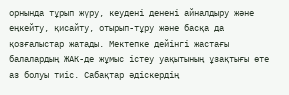орнында тұрып жүру, кеудені денені айналдыру және еңкейту, қисайту, отырып-тұру және басқа да қозғалыстар жатады. Мектепке дейінгі жастағы балалардың ЖАК-де жұмыс істеу уақытының ұзақтығы өте аз болуы тиіс. Сабақтар әдіскердің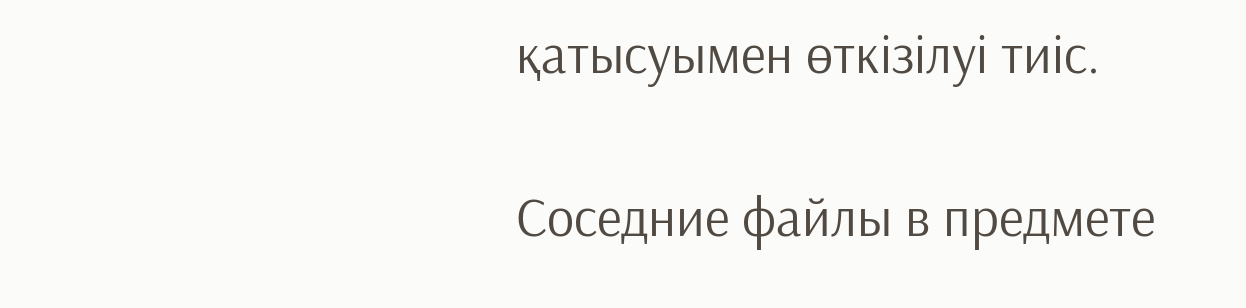қатысуымен өткізілуі тиіс.

Соседние файлы в предмете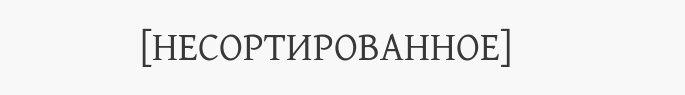[НЕСОРТИРОВАННОЕ]